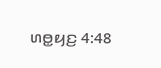ꤛꤥ꤭ꤟꤢ꤬ 4:48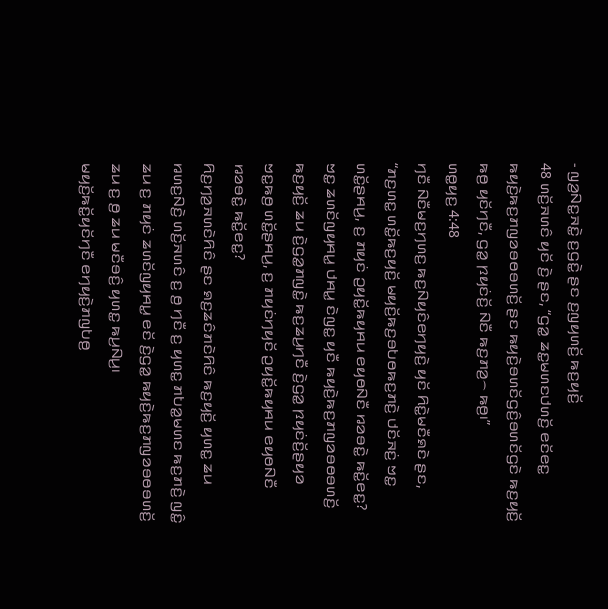- ꤜꤤ꤬ꤡꤢ꤭ꤏꤢꤧ꤭ ꤢ꤬ꤞꤢꤧ꤭ ꤔꤢ ꤢ꤬ꤜꤟꤛꤢꤩ꤬ ꤒꤢ꤬ꤟꤢꤩ꤬
48 ꤛꤢꤩ꤬ꤏꤛꤢꤨ ꤟꤢꤩ ꤢꤧ꤬ ꤔꤢ, “ꤞꤤ꤭ ꤘꤢ꤭ꤗꤛꤢꤓꤛꤢꤩ꤬ ꤕꤢꤩꤕꤢ꤭ ꤒꤟꤢꤧ꤬ꤒꤢ꤬ꤊꤜꤤꤋꤥꤋꤛꤢꤩ꤬ ꤔꤢ ꤒꤟꤢꤧ꤬ꤋꤛꤢꤩꤞꤢꤨ꤬ꤋꤛꤢꤩꤞꤢꤧ ꤒꤢ꤬ꤟꤢꤩ꤬ ꤒꤥ꤬ ꤟꤢꤩꤚꤢꤪ, ꤞꤤ꤭ ꤐꤟꤢꤦꤢꤩ꤬ ꤡꤢꤪ ꤒꤢ꤬ꤊꤤ꤬꤮ ꤒꤥ꤬꤯”
ꤛꤥ꤭ꤟꤢ꤬ 4:48
ꤚꤢꤪ ꤡꤢꤪꤗꤢ꤬ꤚꤛꤢ꤬ ꤒꤢ꤬ꤡꤟꤢꤨꤕꤚꤟꤢꤧ꤬ ꤟꤢꤩ ꤖꤢꤧ꤭ꤗꤢꤪꤎꤢꤧ ꤔꤢ, “ꤊꤢ꤬ꤛꤢ꤭ ꤛꤢꤩ꤭ꤒꤢ꤬ꤟꤢꤩ꤬ ꤗꤟꤢꤩ꤬ꤒꤢ꤬ꤋꤝꤥꤒꤢ꤬ꤊꤢꤧ꤬ ꤓꤢꤩꤏꤢꤦ꤬ ꤠꤢ꤭ ꤛꤢꤩ꤭ꤔꤌꤣ꤬, ꤢ꤬ ꤊꤟꤢꤦ ꤑꤟꤢꤩ꤭ꤒꤟꤌꤣ ꤕꤟꤥꤡꤢꤪ ꤙꤤꤋꤢꤧ꤭ ꤒꤢꤩ꤭ꤕꤢ꤭? ꤠꤢ꤭ ꤘꤛꤢꤩꤜꤟꤌꤣ꤭ ꤓꤌꤣ꤭ ꤢꤧꤜꤢ꤭ ꤟꤢꤪ ꤒꤟꤢꤧ꤬ꤒꤢ꤬ꤊꤜꤤꤋꤥꤋꤛꤢꤩ꤬ ꤒꤢ꤬ꤟꤢꤩ꤬ ꤘꤣ ꤢꤧ꤬ꤞꤤ꤭ꤊꤜꤢꤧ꤭ ꤒꤢ꤬ꤘꤣ꤬ꤚꤢꤪ ꤢꤧ꤬ꤞꤤ꤭ ꤐꤟꤢꤦꤢꤩ꤬ꤔꤟꤤ ꤠꤢ꤭ꤒꤥ꤬ ꤛꤢꤩ꤭ꤔꤌꤣ꤬, ꤢ꤬ ꤊꤟꤢꤦꤚꤟꤢꤩ ꤑꤟꤢꤩ꤭ꤒꤟꤌꤣ ꤕꤟꤥꤡꤢꤪ ꤙꤤꤋꤢꤧ꤭ ꤒꤢꤩ꤭ꤕꤢ꤭?
ꤖꤢ꤬ꤚꤤ꤬ꤏꤛꤢꤧꤖꤢꤨ ꤔꤢ ꤎꤢ꤬ꤘꤢꤨꤊꤢꤧꤖꤢꤨ ꤒꤢ꤬ꤟꤢꤩ꤬ ꤟꤛꤢ꤭ ꤘꤣ ꤙꤛꤢ꤬ꤡꤢꤧ꤬ ꤛꤢꤩ꤬ꤏꤛꤢꤨ ꤢ꤬ ꤥ꤬ ꤚꤢꤪ ꤢ꤬ ꤟꤛꤢ꤭ ꤊꤝꤤ꤭ꤗꤛꤢ ꤒꤢ꤬ꤊꤢꤧ꤬ ꤜꤢꤨ꤭ ꤘꤣ ꤢ꤬ ꤊꤟꤢꤦ ꤘꤛꤢꤩꤜꤟꤌꤣ꤭ ꤕꤢꤩ ꤢꤧ꤬ꤞꤤ꤭ ꤒꤟꤢꤧ꤬ꤒꤢ꤬ꤊꤜꤤꤋꤥꤋꤛꤢꤩ꤬ ꤘꤣ ꤢ꤬ ꤥ꤬ ꤘꤣ ꤗꤢꤪꤋꤢꤨ꤬ ꤟꤛꤢ꤭ ꤒꤣ꤬ꤡꤣ꤬꤯
ꤗꤟꤢꤩ꤬ꤒꤢꤩ꤭ꤟꤢꤩꤚꤢꤪ ꤕꤚꤟꤢꤧ꤬ꤊꤜꤝꤥ꤬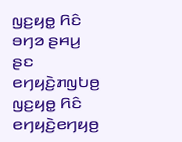ꤜꤢ꤬ꤟꤥ꤭ ꤖꤢꤨ ꤋꤚꤤ ꤔꤌꤣ꤬ ꤔꤢ ꤕꤚꤟꤢꤧ꤬ꤊꤜꤝꤥ꤬ ꤜꤢ꤬ꤟꤥ꤭ ꤖꤢꤨ ꤕꤚꤟꤢꤧ꤬ꤕꤚꤟꤥ꤬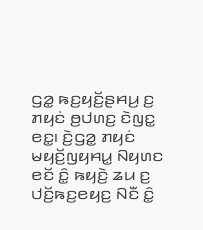ꤞꤤ꤭ ꤒꤢ꤬ꤟꤢꤩ꤬ꤔꤌꤣ꤬ ꤢ꤬ ꤊꤟꤢꤦ ꤥ꤬ꤓꤛꤢ꤬ ꤢꤧꤜꤢ꤭ ꤕꤢ꤭꤯ ꤢꤧ꤬ꤞꤤ꤭ ꤊꤟꤢꤦ ꤗꤟꤢꤩ꤬ꤜꤟꤌꤣ꤭ ꤡꤟꤛꤢ ꤕꤢꤩ ꤢꤨ꤭ ꤒꤟꤢꤧ꤬ ꤘꤣ ꤢ꤬ ꤓꤢꤩ꤬ꤒꤢ꤬ꤕꤟꤢ꤬ ꤡꤢꤪ ꤢꤨ꤭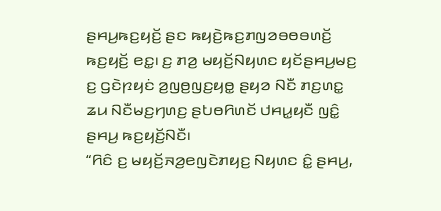ꤔꤌꤣ꤬ꤒꤢ꤬ꤟꤢꤩ꤬ ꤔꤢ ꤒꤟꤢꤧ꤬ꤒꤢ꤬ꤊꤜꤤꤋꤥꤋꤛꤢꤩ꤬ ꤒꤢ꤬ꤟꤢꤩ꤬ ꤕꤢ꤭꤯ ꤢ꤬ ꤊꤤ꤬ ꤗꤟꤢꤩ꤬ꤡꤟꤛꤢ ꤟꤢꤩꤔꤌꤣ꤬ꤗꤢ꤬ ꤢ꤬ ꤞꤢꤧꤐꤟꤢꤦ ꤤ꤬ꤜꤥ꤬ꤜꤢ꤬ꤟꤥ꤭ ꤔꤟꤤ ꤡꤢꤪ ꤊꤢ꤬ꤛꤢ꤭ ꤘꤣ ꤡꤢꤪꤗꤢ꤬ꤚꤛꤢ꤬ ꤔꤝꤥꤖꤛꤢꤩ ꤓꤌꤣ꤭ꤟꤢꤪ ꤜꤢꤨ꤭ ꤔꤌꤣ꤬ ꤒꤢ꤬ꤟꤢꤩ꤬ꤡꤢꤪ꤯
“ꤖꤢꤨ ꤢ꤬ ꤗꤟꤢꤩ꤬ꤏꤤ꤬ꤕꤜꤢꤧꤊꤟꤢ꤬ ꤡꤟꤛꤢ ꤢꤨ꤭ ꤔꤌꤣ꤬,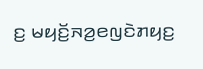ꤢ꤬ ꤗꤟꤢꤩ꤬ꤏꤤ꤬ꤕꤜꤢꤧꤊꤟꤢ꤬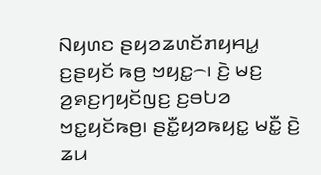ꤡꤟꤛꤢ ꤔꤟꤤꤘꤛꤢꤩꤊꤟꤌꤣ꤭ ꤢ꤬ꤔꤟꤢꤩ ꤒꤥ꤬ ꤠꤟꤢ꤭꤮꤯ ꤢꤧ꤬ ꤗꤢ꤬ ꤤ꤬ꤎꤢ꤬ꤚꤟꤢꤩꤜꤢ꤬ ꤢ꤬ꤋꤝꤤ ꤠꤢ꤭ꤟꤢꤩꤒꤥ꤬꤯ ꤔꤢꤪ꤭ꤟꤤꤒꤟꤢ꤭ ꤗꤢꤪ꤭ ꤢꤧ꤬ ꤘꤣ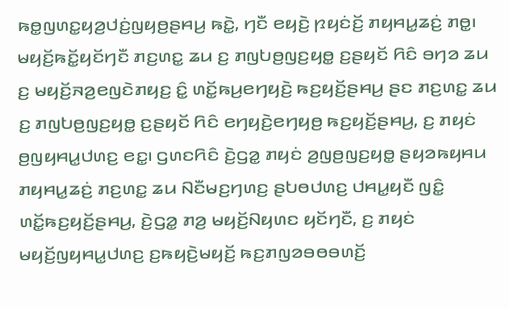ꤒꤥ꤭ꤜꤛꤢ꤭ꤟꤤ꤬ꤓꤢꤦ꤬ꤜꤟꤥ꤬ꤔꤌꤣ꤬ ꤒꤢꤧ꤭, ꤚꤢꤪ ꤕꤟꤢꤧ꤬ ꤐꤟꤢꤦꤢꤩ꤬ ꤊꤟꤌꤣ꤭ꤘꤢꤦ꤬ ꤊꤥ꤭꤯
ꤗꤟꤢꤩ꤬ꤒꤢꤩ꤭ꤟꤢꤩꤚꤢꤪ ꤊꤢ꤬ꤛꤢ꤭ ꤘꤣ ꤢ꤬ ꤊꤜꤝꤥ꤬ꤜꤢ꤬ꤟꤥ꤭ ꤢ꤬ꤔꤟꤢꤩ ꤖꤢꤨ ꤋꤚꤤ ꤘꤣ ꤢ꤬ ꤗꤟꤢꤩ꤬ꤏꤤ꤬ꤕꤜꤢꤧꤊꤟꤢ꤬ ꤢꤨ꤭ ꤛꤢꤩ꤭ꤒꤣ꤬ꤕꤚꤟꤢꤧ꤬ ꤒꤢ꤬ꤟꤢꤩ꤬ꤔꤌꤣ꤬ ꤔꤢ ꤊꤢ꤬ꤛꤢ꤭ ꤘꤣ ꤢ꤬ ꤊꤜꤝꤥ꤬ꤜꤢ꤬ꤟꤥ꤭ ꤢ꤬ꤔꤟꤢꤩ ꤖꤢꤨ ꤕꤚꤟꤢꤧ꤬ꤕꤚꤟꤥ꤬ ꤒꤢ꤬ꤟꤢꤩ꤬ꤔꤌꤣ꤬, ꤢ꤬ ꤊꤟꤢꤦ ꤥ꤬ꤜꤟꤌꤣ꤭ꤓꤛꤢ꤬ ꤕꤢ꤭꤯ ꤞꤛꤢꤖꤢꤨ ꤢꤧ꤬ꤞꤤ꤭ ꤊꤟꤢꤦ ꤤ꤬ꤜꤥ꤬ꤜꤢ꤬ꤟꤥ꤭ ꤔꤟꤤꤒꤟꤌꤣ ꤊꤟꤌꤣ꤭ꤘꤢꤦ꤬ ꤊꤢ꤬ꤛꤢ꤭ ꤘꤣ ꤡꤢꤪꤗꤢ꤬ꤚꤛꤢ꤬ ꤔꤝꤥꤓꤛꤢ꤬ ꤓꤌꤣ꤭ꤟꤢꤪ ꤜꤢꤨ꤭ ꤛꤢꤩ꤭ꤒꤢ꤬ꤟꤢꤩ꤬ꤔꤌꤣ꤬, ꤢꤧ꤬ꤞꤤ꤭ ꤊꤤ꤬ ꤗꤟꤢꤩ꤬ꤡꤟꤛꤢ ꤟꤢꤩꤚꤢꤪ, ꤢ꤬ ꤊꤟꤢꤦ ꤗꤟꤢꤩ꤬ꤜꤟꤌꤣ꤭ꤓꤛꤢ꤬ ꤢ꤬ꤒꤟꤢꤧ꤬ꤗꤟꤢꤩ꤬ ꤒꤢ꤬ꤊꤜꤤꤋꤥꤋꤛꤢꤩ꤬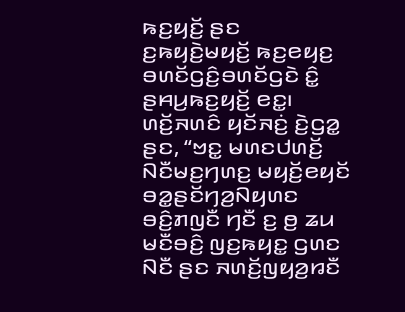ꤒꤢ꤬ꤟꤢꤩ꤬ ꤔꤢ ꤢ꤬ꤒꤟꤢꤧ꤬ꤗꤟꤢꤩ꤬ ꤒꤢ꤬ꤕꤟꤢ꤬ ꤋꤛꤢꤩꤞꤢꤨ꤬ꤋꤛꤢꤩꤞꤢꤧ ꤢꤨ꤭ ꤔꤌꤣ꤬ꤒꤢ꤬ꤟꤢꤩ꤬ ꤕꤢ꤭꤯
ꤛꤢꤩ꤬ꤏꤛꤢꤨ ꤟꤢꤩꤏꤢꤦ꤬ ꤢꤧ꤬ꤞꤤ꤭ ꤔꤢ, “ꤠꤢ꤭ ꤗꤛꤢꤓꤛꤢꤩ꤬ ꤡꤢꤪꤗꤢ꤬ꤚꤛꤢ꤬ ꤗꤟꤢꤩ꤬ꤕꤟꤢꤩ ꤋꤤ꤭ꤔꤢꤩꤚꤤ꤬ꤡꤟꤛꤢ ꤋꤢꤨ꤬ꤊꤜꤢꤪ ꤚꤢꤪ ꤢ꤬ ꤥ꤬ ꤘꤣ ꤗꤢꤪꤋꤢꤨ꤬ ꤜꤢ꤬ꤒꤟꤢ꤭ ꤞꤛꤢ ꤡꤢꤪ ꤔꤢ ꤏꤛꤢꤩ꤬ꤜꤟꤤ꤬ꤙꤢꤪ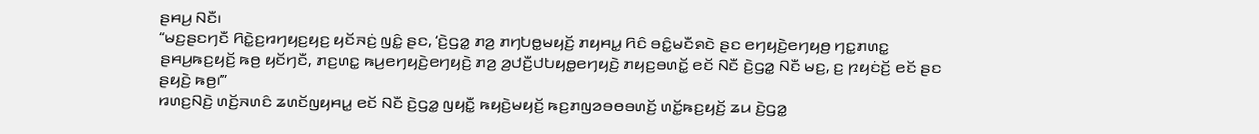ꤔꤌꤣ꤬ ꤡꤢꤪ꤯
“ꤗꤢ꤬ꤔꤢꤚꤢꤪ ꤖꤢꤧ꤭ꤢ꤬ꤙꤚꤟꤢ꤬ꤟꤢ꤬ ꤟꤢꤩꤏꤢꤦ꤬ ꤜꤢꤨ꤭ ꤔꤢ, ‘ꤢꤧ꤬ꤞꤤ꤭ ꤊꤤ꤬ ꤊꤚꤝꤥ꤭ꤗꤟꤢꤩ꤬ ꤊꤟꤌꤣ꤭ ꤖꤢꤨ ꤋꤢꤨ꤭ꤗꤢꤪꤎꤢꤧ ꤔꤢ ꤕꤚꤟꤢꤧ꤬ꤕꤚꤟꤥ꤬ ꤚꤢ꤭ꤊꤛꤢ꤭ ꤔꤌꤣ꤬ꤒꤢ꤬ꤟꤢꤩ꤬ ꤒꤥ꤬ ꤟꤢꤩꤚꤢꤪ, ꤊꤢ꤬ꤛꤢ꤭ ꤒꤣ꤬ꤕꤚꤟꤢꤧ꤬ꤕꤚꤟꤢꤧ꤬ ꤊꤤ꤬ ꤤ꤬ꤓꤢꤪ꤬ꤓꤝꤟꤥ꤭ꤕꤚꤟꤢꤧ꤬ ꤊꤟꤢ꤬ꤋꤛꤢꤩ꤭ ꤕꤢꤩ ꤡꤢꤪ ꤢꤧ꤬ꤞꤤ꤭ ꤡꤢꤪ ꤗꤢ꤬, ꤢ꤬ ꤐꤟꤢꤦꤢꤩ꤬ ꤕꤢꤩ ꤔꤢ ꤔꤟꤢꤧ꤬ ꤒꤥ꤬꤯’”
ꤙꤛꤢ꤬ꤡꤢꤧ꤬ ꤛꤢꤩ꤬ꤏꤛꤢꤨ ꤘꤛꤢꤩꤜꤟꤌꤣ꤭ ꤕꤢꤩ ꤡꤢꤪ ꤢꤧ꤬ꤞꤤ꤭ ꤜꤟꤢꤪ꤭ ꤒꤟꤢꤧ꤬ꤗꤟꤢꤩ꤬ ꤒꤢ꤬ꤊꤜꤤꤋꤥꤋꤛꤢꤩ꤬ ꤛꤢꤩ꤭ꤒꤢ꤬ꤟꤢꤩ꤬ ꤘꤣ ꤢꤧ꤬ꤞꤤ꤭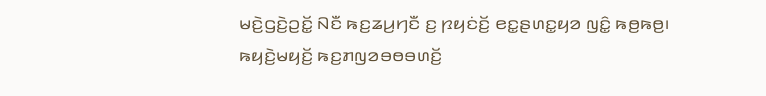ꤗꤢꤧ꤬ꤞꤢꤧ꤬ꤑꤢꤩ꤭ ꤡꤢꤪ ꤒꤢ꤬ꤘꤣ꤬ꤚꤢꤪ ꤢ꤬ ꤐꤟꤢꤦꤢꤩ꤬ ꤕꤢ꤭ꤔꤛꤢ꤭ꤟꤤ ꤜꤢꤨ꤭ ꤒꤥ꤬ꤒꤥ꤬꤯
ꤒꤟꤢꤧ꤬ꤗꤟꤢꤩ꤬ ꤒꤢ꤬ꤊꤜꤤꤋꤥꤋꤛꤢꤩ꤬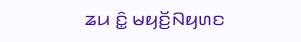ꤘꤣ ꤢꤨ꤭ ꤗꤟꤢꤩ꤬ꤡꤟꤛꤢ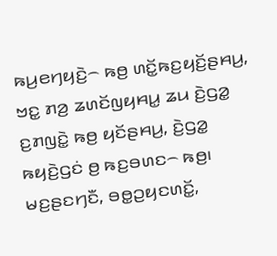ꤒꤣ꤬ꤕꤚꤟꤢꤧ꤬꤮ ꤒꤥ꤬ ꤛꤢꤩ꤭ꤒꤢ꤬ꤟꤢꤩ꤬ꤔꤌꤣ꤬, ꤠꤢ꤭ ꤊꤤ꤬ ꤘꤛꤢꤩꤜꤟꤌꤣ꤭ ꤘꤣ ꤢꤧ꤬ꤞꤤ꤭ ꤢ꤬ꤊꤜꤢꤧ꤭ ꤒꤥ꤬ ꤟꤢꤩꤔꤌꤣ꤬, ꤢꤧ꤬ꤞꤤ꤭ ꤒꤟꤢꤧ꤬ꤞꤢꤦ ꤥ꤬ ꤒꤢ꤬ꤋꤛꤢ꤮ ꤒꤥ꤬꤯ ꤗꤢ꤬ꤔꤢꤚꤢꤪ, ꤋꤥ꤭ꤑꤟꤢꤛꤢꤩ꤭,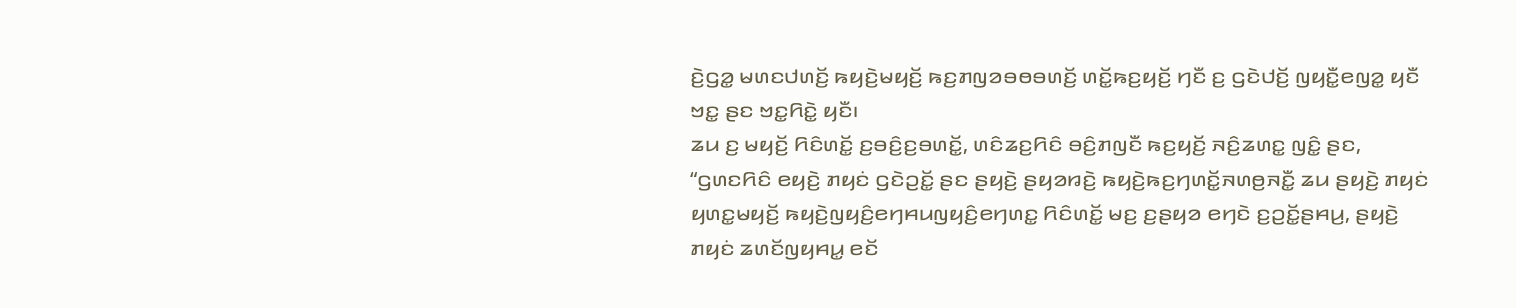ꤢꤧ꤬ꤞꤤ꤭ ꤗꤛꤢꤓꤛꤢꤩ꤬ ꤒꤟꤢꤧ꤬ꤗꤟꤢꤩ꤬ ꤒꤢ꤬ꤊꤜꤤꤋꤥꤋꤛꤢꤩ꤬ ꤛꤢꤩ꤭ꤒꤢ꤬ꤟꤢꤩ꤬ ꤚꤢꤪ ꤢ꤬ ꤞꤢꤧꤓꤢꤩ꤬ ꤜꤟꤢꤪ꤭ꤕꤜꤤ꤭ ꤟꤢꤪ ꤠꤢ꤭ ꤔꤢ ꤠꤢ꤭ꤖꤢꤧ꤭ ꤟꤢꤪ꤯
ꤘꤣ ꤢ꤬ ꤗꤟꤢꤩ꤬ ꤖꤢꤨꤛꤢꤩ꤭ ꤢ꤬ꤋꤢꤨ꤬ꤢ꤬ꤋꤛꤢꤩ꤭, ꤛꤢꤨꤘꤢ꤬ꤖꤢꤨ ꤋꤢꤨ꤬ꤊꤜꤢꤪ ꤒꤢ꤬ꤟꤢꤩ꤬ ꤏꤢꤨ꤬ꤘꤛꤢ꤭ ꤜꤢꤨ꤭ ꤔꤢ, “ꤞꤛꤢꤖꤢꤨ ꤕꤟꤢꤧ꤬ ꤊꤟꤢꤦ ꤞꤢꤧꤑꤢꤩ꤭ ꤔꤢ ꤔꤟꤢꤧ꤬ ꤔꤟꤤꤙꤢꤧ꤬ ꤒꤟꤢꤧ꤬ꤒꤢ꤬ꤚꤛꤢꤩ꤭ꤏꤛꤥ꤬ꤏꤢꤪ꤭ ꤘꤣ ꤔꤟꤢꤧ꤬ ꤊꤟꤢꤦ ꤟꤛꤢ꤭ꤗꤟꤢꤩ꤬ ꤒꤟꤢꤧ꤬ꤜꤟꤢꤨ꤬ꤕꤚꤌꤣꤜꤟꤢꤨ꤬ꤕꤚꤛꤢ꤭ ꤖꤢꤨꤛꤢꤩ꤭ ꤗꤢ꤬ ꤢ꤬ꤔꤟꤤ ꤕꤚꤢꤧ ꤢ꤬ꤑꤢꤩ꤭ꤔꤌꤣ꤬, ꤔꤟꤢꤧ꤬ ꤊꤟꤢꤦ ꤘꤛꤢꤩꤜꤟꤌꤣ꤭ ꤕꤢꤩ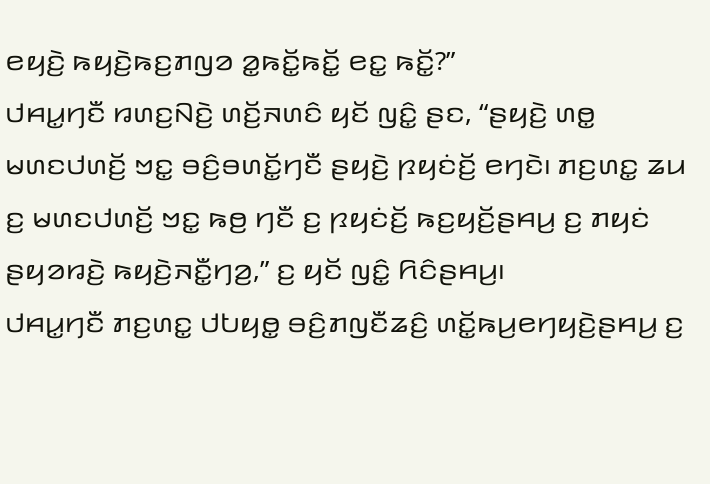ꤕꤟꤢꤧ꤬ ꤒꤟꤢꤧ꤬ꤒꤢ꤬ꤊꤜꤤ ꤤ꤭ꤒꤢꤩ꤭ꤒꤢꤩ꤭ ꤕꤢ꤭ ꤒꤢꤩ꤭?”
ꤓꤌꤣ꤭ꤚꤢꤪ ꤙꤛꤢ꤬ꤡꤢꤧ꤬ ꤛꤢꤩ꤬ꤏꤛꤢꤨ ꤟꤢꤩ ꤜꤢꤨ꤭ ꤔꤢ, “ꤔꤟꤢꤧ꤬ ꤛꤥ꤭ ꤗꤛꤢꤓꤛꤢꤩ꤬ ꤠꤢ꤭ ꤋꤢꤨ꤬ꤋꤛꤢꤩ꤭ꤚꤢꤪ ꤔꤟꤢꤧ꤬ ꤐꤟꤢꤦꤢꤩ꤬ ꤕꤚꤢꤧ꤯ ꤊꤢ꤬ꤛꤢ꤭ ꤘꤣ ꤢ꤬ ꤗꤛꤢꤓꤛꤢꤩ꤬ ꤠꤢ꤭ ꤒꤥ꤬ ꤚꤢꤪ ꤢ꤬ ꤐꤟꤢꤦꤢꤩ꤬ ꤒꤢ꤬ꤟꤢꤩ꤬ꤔꤌꤣ꤬ ꤢ꤬ ꤊꤟꤢꤦ ꤔꤟꤤꤙꤢꤧ꤬ ꤒꤟꤢꤧ꤬ꤏꤢꤪ꤭ꤚꤤ꤬,” ꤢ꤬ ꤟꤢꤩ ꤜꤢꤨ꤭ ꤖꤢꤨꤔꤌꤣ꤬꤯
ꤓꤌꤣ꤭ꤚꤢꤪ ꤊꤢ꤬ꤛꤢ꤭ ꤓꤝꤟꤥ꤭ ꤋꤢꤨ꤬ꤊꤜꤢꤪꤘꤢꤨ꤬ ꤛꤢꤩ꤭ꤒꤣ꤬ꤕꤚꤟꤢꤧ꤬ꤔꤌꤣ꤬ ꤢ꤬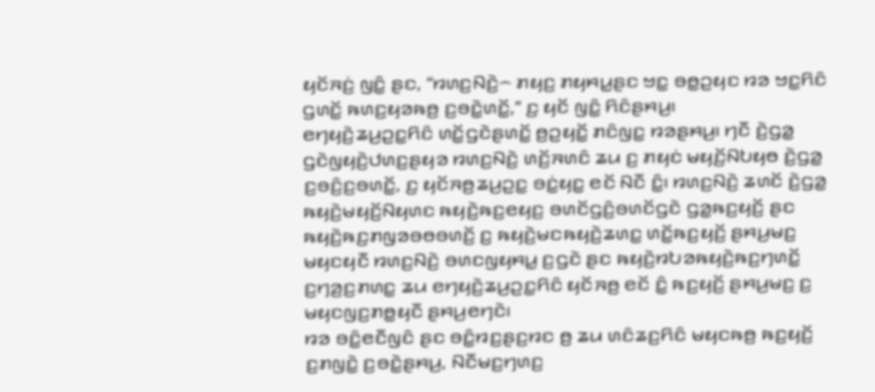ꤟꤢꤩꤏꤢꤦ꤬ ꤜꤢꤨ꤭ ꤔꤢ, “ꤙꤛꤢ꤬ꤡꤢꤧ꤬꤮ ꤊꤟꤢ꤬ ꤊꤟꤌꤣ꤭ꤔꤢ ꤠꤢ꤭ ꤋꤥ꤭ꤑꤟꤢ ꤙꤤ ꤠꤢ꤭ꤖꤢꤨ ꤞꤛꤢꤩ꤭ ꤒꤛꤢ꤬ꤟꤤꤒꤥ꤬ ꤢ꤬ꤋꤢꤧ꤭ꤛꤢꤩ꤭,” ꤢ꤬ ꤟꤢꤩ ꤜꤢꤨ꤭ ꤖꤢꤨꤔꤌꤣ꤬꤯
ꤕꤚꤟꤢꤧ꤬ꤘꤣ꤬ꤑꤢ꤭ꤖꤢꤨ ꤛꤢꤩ꤭ꤞꤢꤧꤔꤛꤢꤩ꤭ ꤥ꤬ꤑꤟꤢꤩ꤭ ꤊꤢꤨꤜꤢ꤭ ꤙꤤꤔꤌꤣ꤬꤯ ꤚꤢꤪ ꤢꤧ꤬ꤞꤤ꤭ ꤞꤢꤧꤜꤟꤢꤧ꤬ꤓꤛꤢ꤬ꤔꤟꤤ ꤙꤛꤢ꤬ꤡꤢꤧ꤬ ꤛꤢꤩ꤬ꤏꤛꤢꤨ ꤘꤣ ꤢ꤬ ꤊꤟꤢꤦ ꤗꤟꤢꤩ꤬ꤡꤝꤟꤥ ꤢꤧ꤬ꤞꤤ꤭ ꤢ꤬ꤋꤢꤨ꤬ꤢ꤬ꤋꤛꤢꤩ꤭, ꤢ꤬ ꤟꤢꤩꤏꤥ꤬ꤘꤣ꤬ꤑꤢ꤭ ꤋꤢꤦ꤭ꤟꤢ꤭ ꤕꤢꤩ ꤡꤢꤪ ꤢꤨ꤭꤯ ꤙꤛꤢ꤬ꤡꤢꤧ꤬ ꤘꤛꤢꤩ ꤢꤧ꤬ꤞꤤ꤭ ꤒꤟꤢꤧ꤬ꤗꤟꤢꤩ꤬ꤡꤟꤛꤢ ꤒꤟꤢꤧ꤬ꤒꤢ꤬ꤕꤟꤢ꤬ ꤋꤛꤢꤩꤞꤢꤨ꤬ꤋꤛꤢꤩꤞꤢꤧ ꤞꤤ꤭ꤒꤢ꤬ꤟꤢꤩ꤬ ꤔꤢ ꤒꤟꤢꤧ꤬ꤒꤢ꤬ꤊꤜꤤꤋꤥꤋꤛꤢꤩ꤬ ꤢ꤬ ꤒꤟꤢꤧ꤬ꤗꤢꤒꤟꤢꤧ꤬ꤘꤛꤢ꤭ ꤛꤢꤩ꤭ꤒꤢ꤬ꤟꤢꤩ꤬ ꤔꤌꤣ꤬ꤗꤢ꤬ ꤗꤟꤢꤟꤢꤪ ꤙꤛꤢ꤬ꤡꤢꤧ꤬ ꤋꤛꤢꤜꤟꤌꤣ꤭ ꤢ꤬ꤞꤢꤧ ꤔꤢ ꤒꤟꤢꤧ꤬ꤙꤝꤤꤒꤟꤢꤧ꤬ꤒꤢ꤬ꤚꤛꤢꤩ꤭ ꤢ꤬ꤚꤤ꤬ꤢ꤬ꤊꤛꤢ꤭ ꤘꤣ ꤕꤚꤟꤢꤧ꤬ꤘꤣ꤬ꤑꤢ꤭ꤖꤢꤨ ꤟꤢꤩꤏꤥ꤬ ꤕꤢꤩ ꤢꤨ꤭ ꤒꤢ꤬ꤟꤢꤩ꤬ ꤔꤌꤣ꤬ꤗꤢ꤬ ꤢ꤬ ꤗꤟꤢꤜꤢ꤬ꤊꤥ꤭ꤟꤢꤪ ꤔꤌꤣ꤬ꤕꤚꤢꤧ꤯
ꤙꤤ ꤋꤢꤨ꤭ꤕꤢꤪꤜꤢꤨ ꤔꤢ ꤋꤢꤨ꤭ꤙꤢ꤬ꤔꤢ꤬ꤙꤢ ꤥ꤬ ꤘꤣ ꤛꤢꤨꤘꤢ꤬ꤖꤢꤨ ꤗꤟꤢꤒꤥ꤬ ꤒꤢ꤬ꤟꤢꤩ꤬ ꤢ꤬ꤊꤜꤢꤧ꤭ ꤢ꤬ꤋꤢꤧ꤭ꤔꤌꤣ꤬, ꤡꤢꤪꤗꤢ꤬ꤚꤛꤢ꤬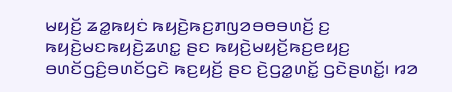ꤗꤟꤢꤩ꤬ ꤘꤤ꤭ꤒꤟꤢꤦ ꤒꤟꤢꤧ꤬ꤒꤢ꤬ꤊꤜꤤꤋꤥꤋꤛꤢꤩ꤬ ꤢ꤬ ꤒꤟꤢꤧ꤬ꤗꤢꤒꤟꤢꤧ꤬ꤘꤛꤢ꤭ ꤔꤢ ꤒꤟꤢꤧ꤬ꤗꤟꤢꤩ꤬ꤒꤢ꤬ꤕꤟꤢ꤬ ꤋꤛꤢꤩꤞꤢꤨ꤬ꤋꤛꤢꤩꤞꤢꤧ ꤒꤢ꤬ꤟꤢꤩ꤬ ꤔꤢ ꤢꤧ꤬ꤞꤤ꤭ꤛꤢꤩ꤭ ꤞꤢꤧꤔꤛꤢꤩ꤭꤯ ꤙꤤ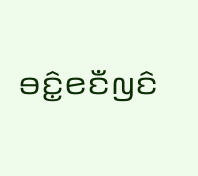ꤋꤢꤨ꤭ꤕꤢꤪꤜꤢꤨ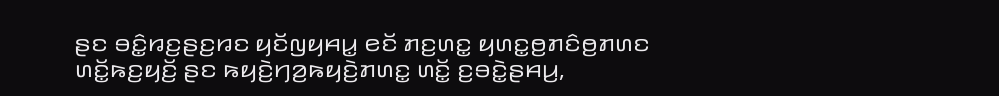ꤔꤢ ꤋꤢꤨ꤭ꤙꤢ꤬ꤔꤢ꤬ꤙꤢ ꤟꤢꤩꤜꤟꤌꤣ꤭ ꤕꤢꤩ ꤊꤢ꤬ꤛꤢ꤭ ꤟꤛꤢ꤭ꤥ꤬ꤊꤢꤨꤥ꤬ꤊꤛꤢ ꤛꤢꤩ꤭ꤒꤢ꤬ꤟꤢꤩ꤬ ꤔꤢ ꤒꤟꤢꤧ꤬ꤚꤤ꤬ꤒꤟꤢꤧ꤬ꤊꤛꤢ꤭ ꤛꤢꤩ꤭ ꤢ꤬ꤋꤢꤧ꤭ꤔꤌꤣ꤬,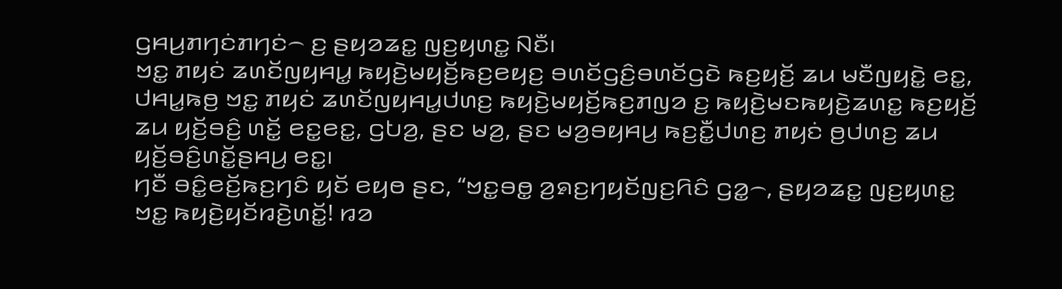ꤞꤌꤣ꤬ꤊꤚꤢꤦꤊꤚꤢꤦ꤮ ꤢ꤬ ꤔꤟꤤꤘꤢ꤭ ꤜꤢ꤬ꤟꤛꤢ꤭ ꤡꤢꤪ꤯
ꤠꤢ꤭ ꤊꤟꤢꤦ ꤘꤛꤢꤩꤜꤟꤌꤣ꤭ ꤒꤟꤢꤧ꤬ꤗꤟꤢꤩ꤬ꤒꤢ꤬ꤕꤟꤢ꤬ ꤋꤛꤢꤩꤞꤢꤨ꤬ꤋꤛꤢꤩꤞꤢꤧ ꤒꤢ꤬ꤟꤢꤩ꤬ ꤘꤣ ꤗꤢꤪꤜꤟꤢꤧ꤭ ꤕꤢ꤭, ꤓꤌꤣ꤭ꤒꤥ꤬ ꤠꤢ꤭ ꤊꤟꤢꤦ ꤘꤛꤢꤩꤜꤟꤌꤣ꤭ꤓꤛꤢ꤬ ꤒꤟꤢꤧ꤬ꤗꤟꤢꤩ꤬ꤒꤢ꤬ꤊꤜꤤ ꤢ꤬ ꤒꤟꤢꤧ꤬ꤗꤢꤒꤟꤢꤧ꤬ꤘꤛꤢ꤭ ꤒꤢ꤬ꤟꤢꤩ꤬ ꤘꤣ ꤟꤢꤩ꤬ꤋꤢꤨ꤬ ꤛꤢꤩ꤭ ꤕꤢ꤭ꤕꤢ꤭, ꤞꤝꤤ꤬, ꤔꤢ ꤗꤤ꤬, ꤔꤢ ꤗꤤ꤬ꤋꤟꤌꤣ꤬ ꤒꤢ꤬ꤢꤪ꤭ꤓꤛꤢ꤬ ꤊꤟꤢꤦ ꤥ꤬ꤓꤛꤢ꤬ ꤘꤣ ꤟꤢꤩ꤬ꤋꤢꤨ꤬ꤛꤢꤩ꤭ꤔꤌꤣ꤬ ꤕꤢ꤭꤯
ꤚꤢꤪ ꤋꤢꤨ꤭ꤕꤢꤩ꤬ꤒꤢ꤬ꤚꤢꤨ ꤟꤢꤩ ꤕꤟꤥ ꤔꤢ, “ꤠꤢ꤭ꤋꤥ꤭ ꤤ꤬ꤎꤢ꤬ꤚꤟꤢꤩꤜꤢ꤬ꤖꤢꤨ ꤞꤤ꤭꤮, ꤔꤟꤤꤘꤢ꤭ ꤜꤢ꤬ꤟꤛꤢ꤭ ꤠꤢ꤭ ꤒꤟꤢꤧ꤬ꤟꤢꤩꤙꤢꤧ꤬ꤛꤢꤩ꤭! ꤙꤤ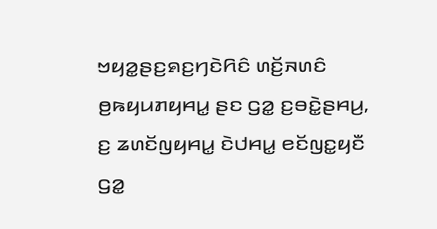ꤠꤟꤤ꤭ꤔꤢ꤬ꤎꤢ꤬ꤚꤢꤧꤖꤢꤨ ꤛꤢꤩ꤬ꤏꤛꤢꤨ ꤥ꤬ꤒꤟꤣꤊꤟꤌꤣ꤭ ꤔꤢ ꤞꤤ꤭ ꤢ꤬ꤋꤢꤧ꤭ꤔꤌꤣ꤬, ꤢ꤬ ꤘꤛꤢꤩꤜꤟꤌꤣ꤭ ꤢꤧꤓꤌꤣ꤭ ꤕꤢꤩꤜꤢ꤭ꤟꤢꤪ ꤞꤤ꤭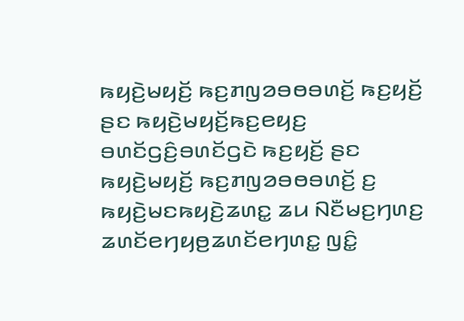ꤒꤟꤢꤧ꤬ꤗꤟꤢꤩ꤬ ꤒꤢ꤬ꤊꤜꤤꤋꤥꤋꤛꤢꤩ꤬ ꤒꤢ꤬ꤟꤢꤩ꤬ ꤔꤢ ꤒꤟꤢꤧ꤬ꤗꤟꤢꤩ꤬ꤒꤢ꤬ꤕꤟꤢ꤬ ꤋꤛꤢꤩꤞꤢꤨ꤬ꤋꤛꤢꤩꤞꤢꤧ ꤒꤢ꤬ꤟꤢꤩ꤬ ꤔꤢ ꤒꤟꤢꤧ꤬ꤗꤟꤢꤩ꤬ ꤒꤢ꤬ꤊꤜꤤꤋꤥꤋꤛꤢꤩ꤬ ꤢ꤬ ꤒꤟꤢꤧ꤬ꤗꤢꤒꤟꤢꤧ꤬ꤘꤛꤢ꤭ ꤘꤣ ꤡꤢꤪꤗꤢ꤬ꤚꤛꤢ꤬ ꤘꤛꤢꤩꤕꤚꤟꤥ꤬ꤘꤛꤢꤩꤕꤚꤛꤢ꤭ ꤜꤢꤨ꤭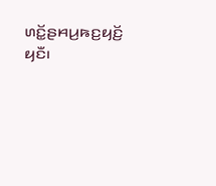ꤛꤢꤩ꤭ꤔꤌꤣ꤬ꤒꤢ꤬ꤟꤢꤩ꤬ ꤟꤢꤪ꤯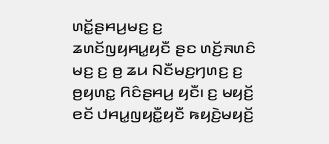ꤛꤢꤩ꤭ꤔꤌꤣ꤬ꤗꤢ꤬ ꤢ꤬ ꤘꤛꤢꤩꤜꤟꤌꤣ꤭ꤟꤢꤪ ꤔꤢ ꤛꤢꤩ꤬ꤏꤛꤢꤨ ꤗꤢ꤬ ꤢ꤬ ꤥ꤬ ꤘꤣ ꤡꤢꤪꤗꤢ꤬ꤚꤛꤢ꤬ ꤢ꤬ ꤥ꤬ꤟꤛꤢ꤭ ꤖꤢꤨꤔꤌꤣ꤬ ꤟꤢꤪ꤯ ꤢ꤬ ꤗꤟꤢꤩ꤬ ꤕꤢꤩ ꤓꤌꤣ꤭ꤜꤟꤢꤪ꤭ꤟꤢꤪ ꤒꤟꤢꤧ꤬ꤗꤟꤢꤩ꤬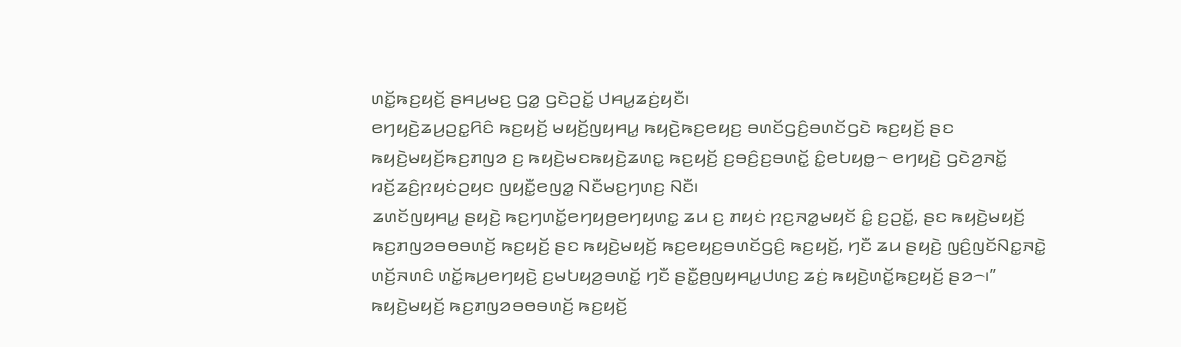ꤛꤢꤩ꤭ꤒꤢ꤬ꤟꤢꤩ꤬ ꤔꤌꤣ꤬ꤗꤢ꤬ ꤞꤤ꤭ ꤞꤢꤧꤑꤢꤩ꤭ ꤓꤌꤣ꤭ꤘꤢꤦ꤬ꤟꤢꤪ꤯
ꤕꤚꤟꤢꤧ꤬ꤘꤣ꤬ꤑꤢ꤭ꤖꤢꤨ ꤒꤢ꤬ꤟꤢꤩ꤬ ꤗꤟꤢꤩ꤬ꤜꤟꤌꤣ꤭ ꤒꤟꤢꤧ꤬ꤒꤢ꤬ꤕꤟꤢ꤬ ꤋꤛꤢꤩꤞꤢꤨ꤬ꤋꤛꤢꤩꤞꤢꤧ ꤒꤢ꤬ꤟꤢꤩ꤬ ꤔꤢ ꤒꤟꤢꤧ꤬ꤗꤟꤢꤩ꤬ꤒꤢ꤬ꤊꤜꤤ ꤢ꤬ ꤒꤟꤢꤧ꤬ꤗꤢꤒꤟꤢꤧ꤬ꤘꤛꤢ꤭ ꤒꤢ꤬ꤟꤢꤩ꤬ ꤢ꤬ꤋꤢꤨ꤬ꤢ꤬ꤋꤛꤢꤩ꤭ ꤢꤨ꤭ꤕꤝꤟꤥ꤭꤮ ꤕꤚꤟꤢꤧ꤬ ꤞꤢꤧꤤ꤬ꤏꤢꤩ꤭ ꤙꤢꤩ꤬ꤘꤢꤨ꤬ꤐꤟꤢꤦꤑꤟꤢ ꤜꤟꤢꤪ꤭ꤕꤜꤤ꤭ ꤡꤢꤪꤗꤢ꤬ꤚꤛꤢ꤬ ꤡꤢꤪ꤯
ꤘꤛꤢꤩꤜꤟꤌꤣ꤭ ꤔꤟꤢꤧ꤬ ꤒꤢ꤬ꤚꤛꤢꤩ꤭ꤕꤚꤟꤥ꤬ꤕꤚꤟꤛꤢ꤭ ꤘꤣ ꤢ꤬ ꤊꤟꤢꤦ ꤐꤢ꤬ꤏꤤ꤭ꤗꤟꤢꤩ ꤢꤨ꤭ ꤢ꤬ꤑꤢꤩ꤭, ꤔꤢ ꤒꤟꤢꤧ꤬ꤗꤟꤢꤩ꤬ ꤒꤢ꤬ꤊꤜꤤꤋꤥꤋꤛꤢꤩ꤬ ꤒꤢ꤬ꤟꤢꤩ꤬ ꤔꤢ ꤒꤟꤢꤧ꤬ꤗꤟꤢꤩ꤬ ꤒꤢ꤬ꤕꤟꤢ꤬ꤋꤛꤢꤩꤞꤢꤨ꤬ ꤒꤢ꤬ꤟꤢꤩ꤬, ꤚꤢꤪ ꤘꤣ ꤔꤟꤢꤧ꤬ ꤜꤢꤨ꤬ꤜꤢꤩꤡꤢ꤭ꤏꤢꤧ꤭ ꤛꤢꤩ꤬ꤏꤛꤢꤨ ꤛꤢꤩ꤭ꤒꤣ꤬ꤕꤚꤟꤢꤧ꤬ ꤢ꤬ꤗꤝꤟꤤ꤬ꤋꤛꤢꤩ꤭ ꤚꤢꤪ ꤔꤢꤪ꤭ꤥ꤬ꤜꤟꤌꤣ꤭ꤓꤛꤢ꤬ ꤘꤢꤦ꤬ ꤒꤟꤢꤧ꤬ꤛꤢꤩ꤭ꤒꤢ꤬ꤟꤢꤩ꤬ ꤔꤤ꤮꤯”
ꤒꤟꤢꤧ꤬ꤗꤟꤢꤩ꤬ ꤒꤢ꤬ꤊꤜꤤꤋꤥꤋꤛꤢꤩ꤬ ꤒꤢ꤬ꤟꤢꤩ꤬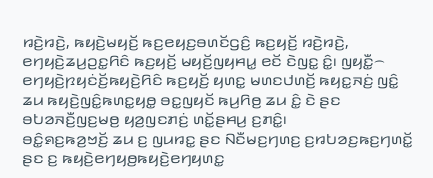ꤙꤢꤧ꤬ꤙꤢꤧ꤬, ꤒꤟꤢꤧ꤬ꤗꤟꤢꤩ꤬ ꤒꤢ꤬ꤕꤟꤢ꤬ꤋꤛꤢꤩꤞꤢꤨ꤬ ꤒꤢ꤬ꤟꤢꤩ꤬ ꤙꤢꤧ꤬ꤙꤢꤧ꤬, ꤕꤚꤟꤢꤧ꤬ꤘꤣ꤬ꤑꤢ꤭ꤖꤢꤨ ꤒꤢ꤬ꤟꤢꤩ꤬ ꤗꤟꤢꤩ꤬ꤜꤟꤌꤣ꤭ ꤕꤢꤩ ꤢꤧꤜꤢ꤭ ꤢꤨ꤭꤯ ꤜꤟꤢꤪ꤭꤮ ꤕꤚꤟꤢꤧ꤬ꤐꤟꤢꤦꤢꤩ꤬ꤒꤟꤢꤧ꤬ꤖꤢꤨ ꤒꤢ꤬ꤟꤢꤩ꤬ ꤟꤛꤢ꤭ ꤗꤛꤢꤓꤛꤢꤩ꤬ ꤒꤟꤢ꤭ꤏꤢꤦ꤬ ꤜꤢꤨ꤭ ꤘꤣ ꤒꤟꤢꤧ꤬ꤜꤢꤨ꤭ꤒꤛꤢ꤭ꤟꤥ꤭ ꤋꤢ꤭ꤜꤟꤢꤩ ꤒꤣ꤬ꤖꤥ꤬ ꤘꤣ ꤢꤨ꤭ ꤢꤧ ꤔꤢ ꤋꤝꤤꤏꤢꤪ꤬ꤜꤢ꤬ꤗꤥ꤬ ꤟꤤ꤬ꤜꤢꤊꤢꤦ꤬ ꤛꤢꤩ꤭ꤔꤌꤣ꤬ ꤢ꤬ꤊꤢꤨ꤭꤯
ꤋꤢꤨ꤭ꤎꤢ꤬ꤒꤤ꤬ꤠꤢꤩ꤬ ꤘꤣ ꤢ꤬ ꤜꤣꤙꤢ꤭ ꤔꤢ ꤡꤢꤪꤗꤢ꤬ꤚꤛꤢ꤬ ꤢ꤬ꤙꤝꤤꤢ꤬ꤒꤢ꤬ꤚꤛꤢꤩ꤭ ꤔꤢ ꤢ꤬ ꤒꤟꤢꤧ꤬ꤕꤚꤟꤥ꤬ꤒꤟꤢꤧ꤬ꤕꤚꤟꤛꤢ꤭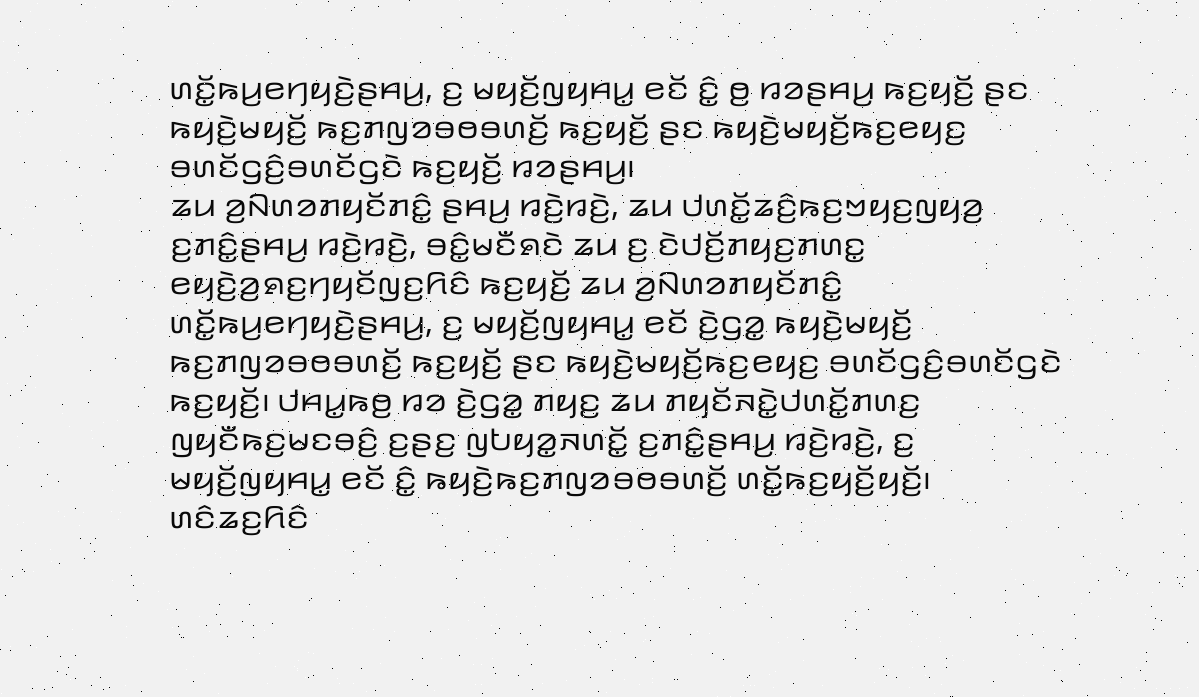ꤛꤢꤩ꤭ꤒꤣ꤬ꤕꤚꤟꤢꤧ꤬ꤔꤌꤣ꤬, ꤢ꤬ ꤗꤟꤢꤩ꤬ꤜꤟꤌꤣ꤭ ꤕꤢꤩ ꤢꤨ꤭ ꤥ꤬ ꤙꤤꤔꤌꤣ꤬ ꤒꤢ꤬ꤟꤢꤩ꤬ ꤔꤢ ꤒꤟꤢꤧ꤬ꤗꤟꤢꤩ꤬ ꤒꤢ꤬ꤊꤜꤤꤋꤥꤋꤛꤢꤩ꤬ ꤒꤢ꤬ꤟꤢꤩ꤬ ꤔꤢ ꤒꤟꤢꤧ꤬ꤗꤟꤢꤩ꤬ꤒꤢ꤬ꤕꤟꤢ꤬ ꤋꤛꤢꤩꤞꤢꤨ꤬ꤋꤛꤢꤩꤞꤢꤧ ꤒꤢ꤬ꤟꤢꤩ꤬ ꤙꤤꤔꤌꤣ꤬꤯
ꤘꤣ ꤤ꤬ꤡꤛꤤꤊꤟꤢꤩꤊꤢꤨ꤭ ꤔꤌꤣ꤬ ꤙꤢꤧ꤬ꤙꤢꤧ꤬, ꤘꤣ ꤓꤛꤢꤩ꤭ꤘꤢꤨ꤬ꤒꤢ꤬ꤠꤟꤢ꤬ꤜꤟꤤ꤬ ꤢ꤬ꤊꤢꤨ꤭ꤔꤌꤣ꤬ ꤙꤢꤧ꤬ꤙꤢꤧ꤬, ꤋꤢꤨ꤭ꤗꤢꤪꤎꤢꤧ ꤘꤣ ꤢ꤬ ꤢꤧꤓꤢꤩ꤬ꤊꤟꤢ꤬ꤊꤛꤢ꤭ ꤕꤟꤢꤧ꤬ꤤ꤬ꤎꤢ꤬ꤚꤟꤢꤩꤜꤢ꤬ꤖꤢꤨ ꤒꤢ꤬ꤟꤢꤩ꤬ ꤘꤣ ꤤ꤬ꤡꤛꤤꤊꤟꤢꤩꤊꤢꤨ꤭ ꤛꤢꤩ꤭ꤒꤣ꤬ꤕꤚꤟꤢꤧ꤬ꤔꤌꤣ꤬, ꤢ꤬ ꤗꤟꤢꤩ꤬ꤜꤟꤌꤣ꤭ ꤕꤢꤩ ꤢꤧ꤬ꤞꤤ꤭ ꤒꤟꤢꤧ꤬ꤗꤟꤢꤩ꤬ ꤒꤢ꤬ꤊꤜꤤꤋꤥꤋꤛꤢꤩ꤬ ꤒꤢ꤬ꤟꤢꤩ꤬ ꤔꤢ ꤒꤟꤢꤧ꤬ꤗꤟꤢꤩ꤬ꤒꤢ꤬ꤕꤟꤢ꤬ ꤋꤛꤢꤩꤞꤢꤨ꤬ꤋꤛꤢꤩꤞꤢꤧ ꤒꤢ꤬ꤟꤢꤩ꤬꤯ ꤓꤌꤣ꤭ꤒꤥ꤬ ꤙꤤ ꤢꤧ꤬ꤞꤤ꤭ ꤊꤟꤢ꤬ ꤘꤣ ꤊꤟꤢꤩꤏꤢꤧ꤭ꤓꤛꤢꤩ꤭ꤊꤛꤢ꤬ ꤜꤟꤢꤪꤒꤢ꤬ꤗꤢꤋꤢꤨ꤬ ꤢ꤬ꤔꤢ꤬ ꤜꤝꤟꤤ꤭ꤏꤛꤢꤩ꤭ ꤢ꤬ꤊꤢꤨ꤭ꤔꤌꤣ꤬ ꤙꤢꤧ꤬ꤙꤢꤧ꤬, ꤢ꤬ ꤗꤟꤢꤩ꤬ꤜꤟꤌꤣ꤭ ꤕꤢꤩ ꤢꤨ꤭ ꤒꤟꤢꤧ꤬ꤒꤢ꤬ꤊꤜꤤꤋꤥꤋꤛꤢꤩ꤬ ꤛꤢꤩ꤭ꤒꤢ꤬ꤟꤢꤩ꤬ꤟꤢꤩ꤬꤯
ꤛꤢꤨꤘꤢ꤬ꤖꤢꤨ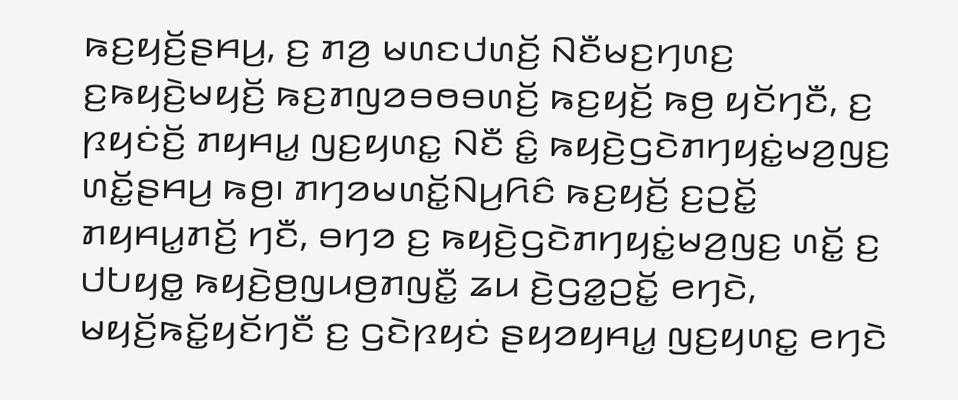ꤒꤢ꤬ꤟꤢꤩ꤬ꤔꤌꤣ꤬, ꤢ꤬ ꤊꤤ꤬ ꤗꤛꤢꤓꤛꤢꤩ꤬ ꤡꤢꤪꤗꤢ꤬ꤚꤛꤢ꤬ ꤢ꤬ꤒꤟꤢꤧ꤬ꤗꤟꤢꤩ꤬ ꤒꤢ꤬ꤊꤜꤤꤋꤥꤋꤛꤢꤩ꤬ ꤒꤢ꤬ꤟꤢꤩ꤬ ꤒꤥ꤬ ꤟꤢꤩꤚꤢꤪ, ꤢ꤬ ꤐꤟꤢꤦꤢꤩ꤬ ꤊꤟꤌꤣ꤭ ꤜꤢ꤬ꤟꤛꤢ꤭ ꤡꤢꤪ ꤢꤨ꤭ ꤒꤟꤢꤧ꤬ꤞꤢꤧꤊꤚꤟꤢꤦ꤭ꤗꤤ꤬ꤜꤢ꤬ ꤛꤢꤩ꤭ꤔꤌꤣ꤬ ꤒꤥ꤬꤯ ꤊꤚꤤꤗꤛꤢꤩ꤭ꤡꤣ꤬ꤖꤢꤨ ꤒꤢ꤬ꤟꤢꤩ꤬ ꤢ꤬ꤑꤢꤩ꤭ ꤊꤟꤌꤣ꤭ꤊꤢꤩ꤬ ꤚꤢꤪ, ꤋꤚꤤ ꤢ꤬ ꤒꤟꤢꤧ꤬ꤞꤢꤧꤊꤚꤟꤢꤦ꤭ꤗꤤ꤬ꤜꤢ꤬ ꤛꤢꤩ꤭ ꤢ꤬ ꤓꤝꤟꤥ꤭ ꤒꤟꤢꤧ꤬ꤥ꤬ꤜꤣꤥ꤬ꤊꤜꤢꤪ꤭ ꤘꤣ ꤢꤧ꤬ꤞꤤ꤭ꤑꤢꤩ꤭ ꤕꤚꤢꤧ, ꤗꤟꤢꤩ꤬ꤒꤢꤩ꤭ꤟꤢꤩꤚꤢꤪ ꤢ꤬ ꤞꤢꤧꤐꤟꤢꤦ ꤔꤟꤤꤟꤌꤣ꤭ ꤜꤢ꤬ꤟꤛꤢ꤭ ꤕꤚꤢꤧ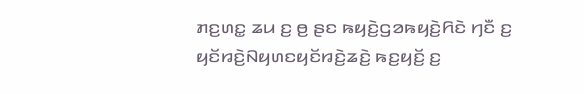ꤊꤢ꤬ꤛꤢ꤭ ꤘꤣ ꤢ꤬ ꤥ꤬ ꤔꤢ ꤒꤟꤢꤧ꤬ꤞꤤꤒꤟꤢꤧ꤬ꤖꤢꤧ ꤚꤢꤪ ꤢ꤬ ꤟꤢꤩꤙꤢꤧ꤬ꤡꤟꤛꤢꤟꤢꤩꤙꤢꤧ꤬ꤘꤢꤧ꤬ ꤒꤢ꤬ꤟꤢꤩ꤬ ꤢ꤬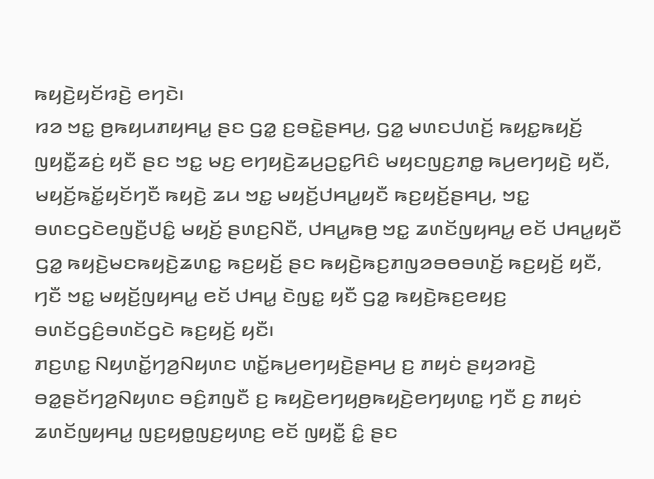ꤒꤟꤢꤧ꤬ꤟꤢꤩꤙꤢꤧ꤬ ꤕꤚꤢꤧ꤯
ꤙꤤ ꤠꤢ꤭ ꤥ꤬ꤒꤟꤣꤊꤟꤌꤣ꤭ ꤔꤢ ꤞꤤ꤭ ꤢ꤬ꤋꤢꤧ꤭ꤔꤌꤣ꤬, ꤞꤤ꤭ ꤗꤛꤢꤓꤛꤢꤩ꤬ ꤒꤟꤢ꤭ꤒꤟꤢꤩ꤬ ꤜꤟꤢꤪ꤭ꤘꤢꤦ꤬ ꤟꤢꤪ ꤔꤢ ꤠꤢ꤭ ꤗꤢ꤬ ꤕꤚꤟꤢꤧ꤬ꤘꤣ꤬ꤑꤢ꤭ꤖꤢꤨ ꤗꤟꤢꤜꤢ꤬ꤊꤥ꤭ ꤒꤣ꤬ꤕꤚꤟꤢꤧ꤬ ꤟꤢꤪ, ꤗꤟꤢꤩ꤬ꤒꤢꤩ꤭ꤟꤢꤩꤚꤢꤪ ꤒꤟꤢꤧ꤬ ꤘꤣ ꤠꤢ꤭ ꤗꤟꤢꤩ꤬ꤓꤌꤣ꤭ꤟꤢꤪ ꤒꤢ꤬ꤟꤢꤩ꤬ꤔꤌꤣ꤬, ꤠꤢ꤭ ꤋꤛꤢꤞꤢꤧꤕꤜꤢꤪ꤬ꤓꤢꤨ꤭ ꤗꤟꤢꤩ꤬ ꤔꤛꤢ꤬ꤡꤢꤪ, ꤓꤌꤣ꤭ꤒꤥ꤬ ꤠꤢ꤭ ꤘꤛꤢꤩꤜꤟꤌꤣ꤭ ꤕꤢꤩ ꤓꤌꤣ꤭ꤟꤢꤪ ꤞꤤ꤭ ꤒꤟꤢꤧ꤬ꤗꤢꤒꤟꤢꤧ꤬ꤘꤛꤢ꤭ ꤒꤢ꤬ꤟꤢꤩ꤬ ꤔꤢ ꤒꤟꤢꤧ꤬ꤒꤢ꤬ꤊꤜꤤꤋꤥꤋꤛꤢꤩ꤬ ꤒꤢ꤬ꤟꤢꤩ꤬ ꤟꤢꤪ, ꤚꤢꤪ ꤠꤢ꤭ ꤗꤟꤢꤩ꤬ꤜꤟꤌꤣ꤭ ꤕꤢꤩ ꤓꤌꤣ꤭ ꤢꤧꤜꤢ꤭ ꤟꤢꤪ ꤞꤤ꤭ ꤒꤟꤢꤧ꤬ꤒꤢ꤬ꤕꤟꤢ꤬ ꤋꤛꤢꤩꤞꤢꤨ꤬ꤋꤛꤢꤩꤞꤢꤧ ꤒꤢ꤬ꤟꤢꤩ꤬ ꤟꤢꤪ꤯
ꤊꤢ꤬ꤛꤢ꤭ ꤡꤟꤛꤢꤩ꤭ꤚꤤ꤬ꤡꤟꤛꤢ ꤛꤢꤩ꤭ꤒꤣ꤬ꤕꤚꤟꤢꤧ꤬ꤔꤌꤣ꤬ ꤢ꤬ ꤊꤟꤢꤦ ꤔꤟꤤꤙꤢꤧ꤬ ꤋꤤ꤭ꤔꤢꤩꤚꤤ꤬ꤡꤟꤛꤢ ꤋꤢꤨ꤬ꤊꤜꤢꤪ ꤢ꤬ ꤒꤟꤢꤧ꤬ꤕꤚꤟꤥ꤬ꤒꤟꤢꤧ꤬ꤕꤚꤟꤛꤢ꤭ ꤚꤢꤪ ꤢ꤬ ꤊꤟꤢꤦ ꤘꤛꤢꤩꤜꤟꤌꤣ꤭ ꤜꤢ꤬ꤟꤥ꤭ꤜꤢ꤬ꤟꤛꤢ꤬ ꤕꤢꤩ ꤜꤟꤢꤪ꤭ ꤢꤨ꤭ ꤔꤢ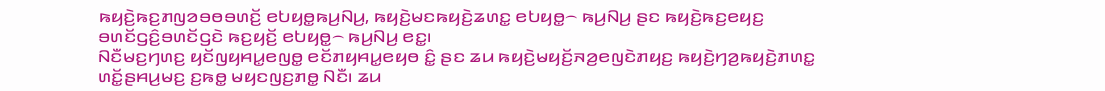ꤒꤟꤢꤧ꤬ꤒꤢ꤬ꤊꤜꤤꤋꤥꤋꤛꤢꤩ꤬ ꤕꤝꤟꤥ꤭ꤒꤣ꤬ꤡꤣ꤬, ꤒꤟꤢꤧ꤬ꤗꤢꤒꤟꤢꤧ꤬ꤘꤛꤢ꤭ ꤕꤝꤟꤥ꤭꤮ ꤒꤣ꤬ꤡꤣ꤬ ꤔꤢ ꤒꤟꤢꤧ꤬ꤒꤢ꤬ꤕꤟꤢ꤬ ꤋꤛꤢꤩꤞꤢꤨ꤬ꤋꤛꤢꤩꤞꤢꤧ ꤒꤢ꤬ꤟꤢꤩ꤬ ꤕꤝꤟꤥ꤭꤮ ꤒꤣ꤬ꤡꤣ꤬ ꤕꤢ꤭꤯
ꤡꤢꤪꤗꤢ꤬ꤚꤛꤢ꤬ ꤟꤢꤩꤜꤟꤌꤣ꤭ꤕꤜꤥ꤭ ꤕꤢꤩꤊꤟꤌꤣ꤭ꤕꤟꤥ ꤢꤨ꤭ ꤔꤢ ꤘꤣ ꤒꤟꤢꤧ꤬ꤗꤟꤢꤩ꤬ꤏꤤ꤬ꤕꤜꤢꤧꤊꤟꤢ꤬ ꤒꤟꤢꤧ꤬ꤚꤤ꤬ꤒꤟꤢꤧ꤬ꤊꤛꤢ꤭ ꤛꤢꤩ꤭ꤔꤌꤣ꤬ꤗꤢ꤬ ꤢ꤬ꤒꤥ꤭ ꤗꤟꤢꤜꤢ꤬ꤊꤥ꤭ ꤡꤢꤪ꤯ ꤘꤣ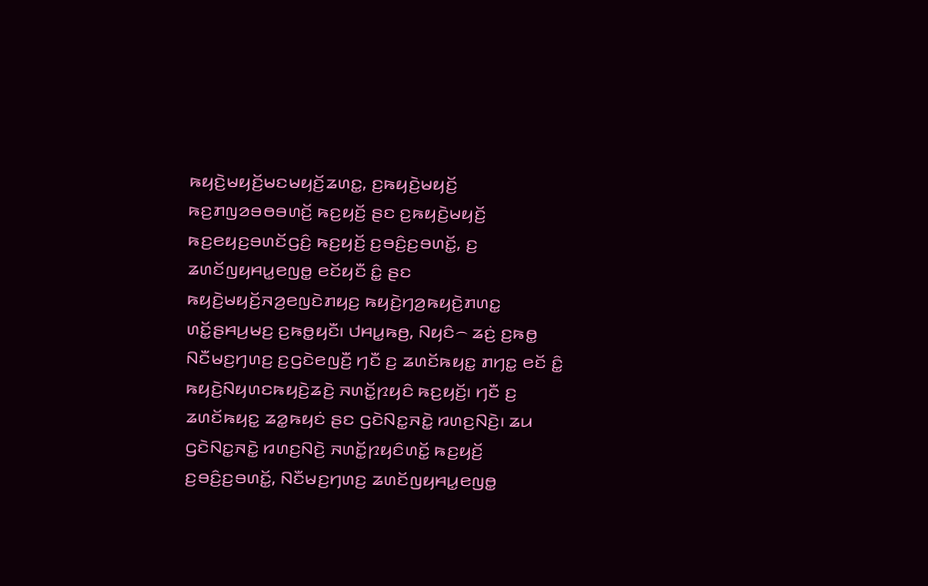ꤒꤟꤢꤧ꤬ꤗꤟꤢꤩ꤬ꤗꤢꤗꤟꤢꤩ꤬ꤘꤛꤢ꤭, ꤢ꤬ꤒꤟꤢꤧ꤬ꤗꤟꤢꤩ꤬ ꤒꤢ꤬ꤊꤜꤤꤋꤥꤋꤛꤢꤩ꤬ ꤒꤢ꤬ꤟꤢꤩ꤬ ꤔꤢ ꤢ꤬ꤒꤟꤢꤧ꤬ꤗꤟꤢꤩ꤬ ꤒꤢ꤬ꤕꤟꤢ꤬ꤋꤛꤢꤩꤞꤢꤨ꤬ ꤒꤢ꤬ꤟꤢꤩ꤬ ꤢ꤬ꤋꤢꤨ꤬ꤢ꤬ꤋꤛꤢꤩ꤭, ꤢ꤬ ꤘꤛꤢꤩꤜꤟꤌꤣ꤭ꤕꤜꤥ꤭ ꤕꤢꤩꤟꤢꤪ ꤢꤨ꤭ ꤔꤢ ꤒꤟꤢꤧ꤬ꤗꤟꤢꤩ꤬ꤏꤤ꤬ꤕꤜꤢꤧꤊꤟꤢ꤬ ꤒꤟꤢꤧ꤬ꤚꤤ꤬ꤒꤟꤢꤧ꤬ꤊꤛꤢ꤭ ꤛꤢꤩ꤭ꤔꤌꤣ꤬ꤗꤢ꤬ ꤢ꤬ꤒꤥ꤭ꤟꤢꤪ꤯ ꤓꤌꤣ꤭ꤒꤥ꤬, ꤡꤟꤢꤨ꤮ ꤘꤢꤦ꤬ ꤢ꤬ꤒꤥ꤭ ꤡꤢꤪꤗꤢ꤬ꤚꤛꤢ꤬ ꤢ꤬ꤞꤢꤧꤕꤜꤢꤪ꤬ ꤚꤢꤪ ꤢ꤬ ꤘꤛꤢꤩꤒꤟꤢ꤭ ꤊꤚꤢ꤭ ꤕꤢꤩ ꤢꤨ꤭ ꤒꤟꤢꤧ꤬ꤡꤟꤛꤢꤒꤟꤢꤧ꤬ꤘꤢꤧ꤬ ꤏꤛꤢꤩ꤭ꤐꤟꤢꤨ ꤒꤢ꤬ꤟꤢꤩ꤬꤯ ꤚꤢꤪ ꤢ꤬ ꤘꤛꤢꤩꤒꤟꤢ꤭ ꤘꤤ꤭ꤒꤟꤢꤦ ꤔꤢ ꤞꤢꤧꤡꤢ꤭ꤏꤢꤧ꤭ ꤙꤛꤢ꤬ꤡꤢꤧ꤬꤯ ꤘꤣ ꤞꤢꤧꤡꤢ꤭ꤏꤢꤧ꤭ ꤙꤛꤢ꤬ꤡꤢꤧ꤬ ꤏꤛꤢꤩ꤭ꤐꤟꤢꤨꤛꤢꤩ꤭ ꤒꤢ꤬ꤟꤢꤩ꤬ ꤢ꤬ꤋꤢꤨ꤬ꤢ꤬ꤋꤛꤢꤩ꤭, ꤡꤢꤪꤗꤢ꤬ꤚꤛꤢ꤬ ꤘꤛꤢꤩꤜꤟꤌꤣ꤭ꤕꤜꤥ꤭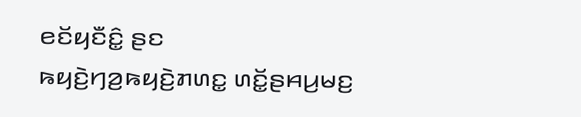ꤕꤢꤩꤟꤢꤪꤢꤨ꤭ ꤔꤢ ꤒꤟꤢꤧ꤬ꤚꤤ꤬ꤒꤟꤢꤧ꤬ꤊꤛꤢ꤭ ꤛꤢꤩ꤭ꤔꤌꤣ꤬ꤗꤢ꤬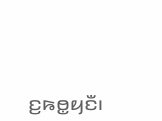ꤢ꤬ꤒꤥ꤭ꤟꤢꤪ꤯